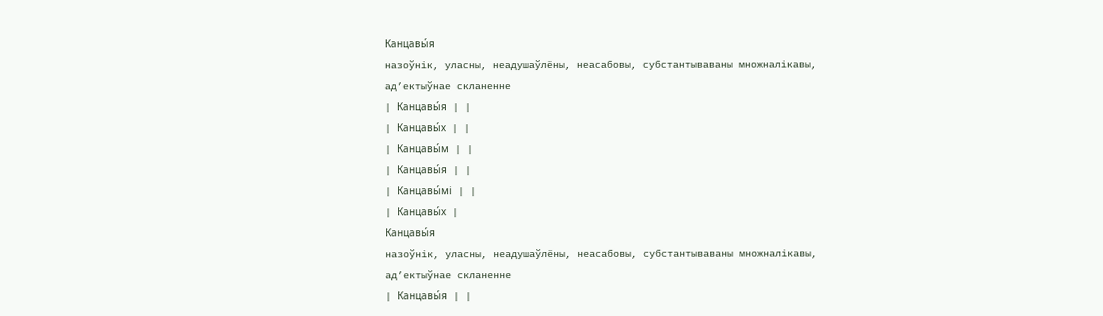Канцавы́я
назоўнік, уласны, неадушаўлёны, неасабовы, субстантываваны множналікавы, ад’ектыўнае скланенне
| Канцавы́я | |
| Канцавы́х | |
| Канцавы́м | |
| Канцавы́я | |
| Канцавы́мі | |
| Канцавы́х |
Канцавы́я
назоўнік, уласны, неадушаўлёны, неасабовы, субстантываваны множналікавы, ад’ектыўнае скланенне
| Канцавы́я | |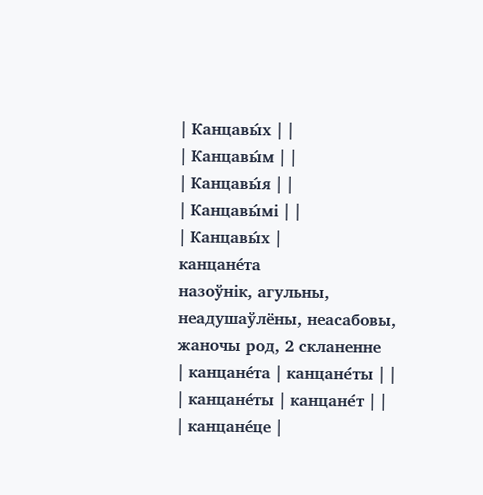| Канцавы́х | |
| Канцавы́м | |
| Канцавы́я | |
| Канцавы́мі | |
| Канцавы́х |
канцане́та
назоўнік, агульны, неадушаўлёны, неасабовы, жаночы род, 2 скланенне
| канцане́та | канцане́ты | |
| канцане́ты | канцане́т | |
| канцане́це |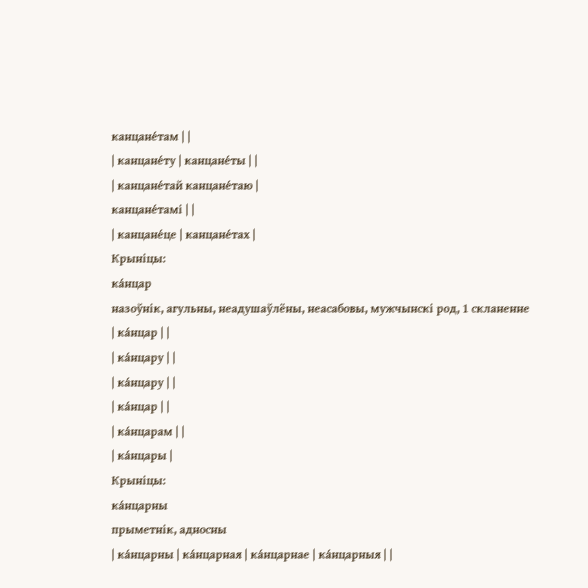канцане́там | |
| канцане́ту | канцане́ты | |
| канцане́тай канцане́таю |
канцане́тамі | |
| канцане́це | канцане́тах |
Крыніцы:
ка́нцар
назоўнік, агульны, неадушаўлёны, неасабовы, мужчынскі род, 1 скланенне
| ка́нцар | |
| ка́нцару | |
| ка́нцару | |
| ка́нцар | |
| ка́нцарам | |
| ка́нцары |
Крыніцы:
ка́нцарны
прыметнік, адносны
| ка́нцарны | ка́нцарная | ка́нцарнае | ка́нцарныя | |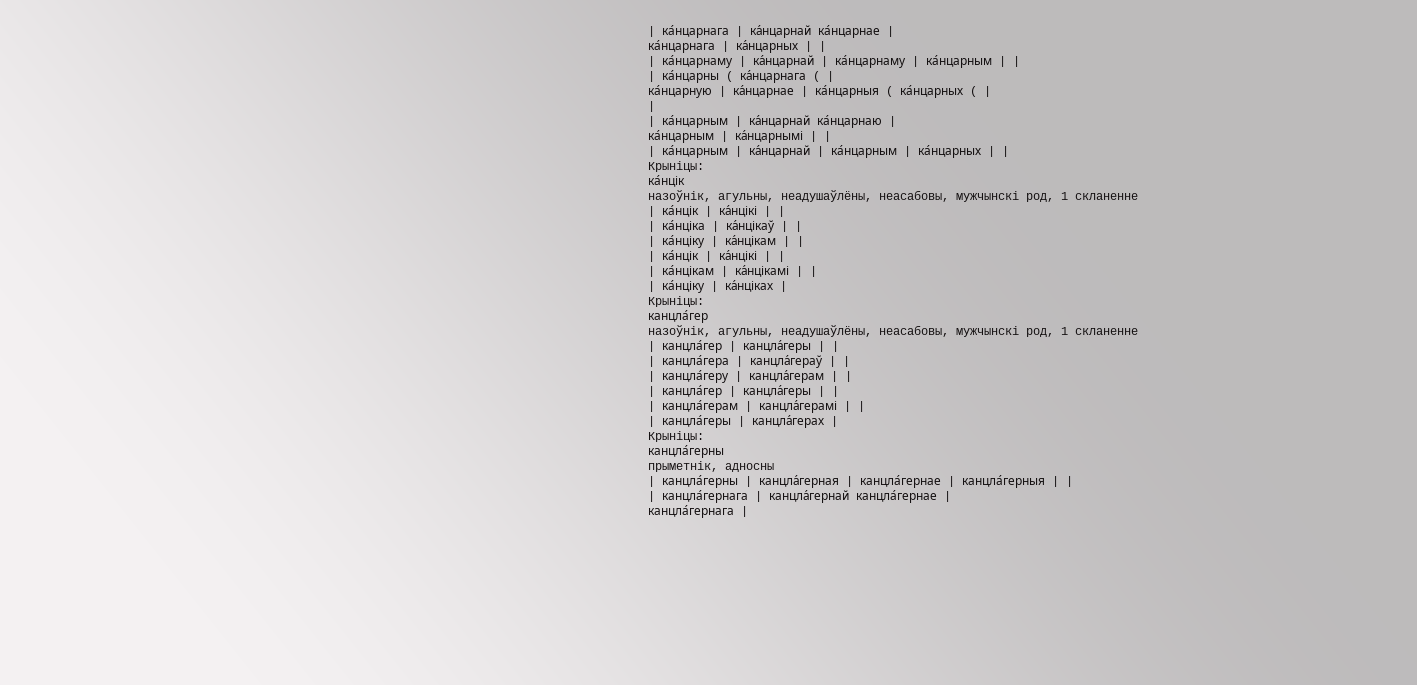| ка́нцарнага | ка́нцарнай ка́нцарнае |
ка́нцарнага | ка́нцарных | |
| ка́нцарнаму | ка́нцарнай | ка́нцарнаму | ка́нцарным | |
| ка́нцарны ( ка́нцарнага ( |
ка́нцарную | ка́нцарнае | ка́нцарныя ( ка́нцарных ( |
|
| ка́нцарным | ка́нцарнай ка́нцарнаю |
ка́нцарным | ка́нцарнымі | |
| ка́нцарным | ка́нцарнай | ка́нцарным | ка́нцарных | |
Крыніцы:
ка́нцік
назоўнік, агульны, неадушаўлёны, неасабовы, мужчынскі род, 1 скланенне
| ка́нцік | ка́нцікі | |
| ка́нціка | ка́нцікаў | |
| ка́нціку | ка́нцікам | |
| ка́нцік | ка́нцікі | |
| ка́нцікам | ка́нцікамі | |
| ка́нціку | ка́нціках |
Крыніцы:
канцла́гер
назоўнік, агульны, неадушаўлёны, неасабовы, мужчынскі род, 1 скланенне
| канцла́гер | канцла́геры | |
| канцла́гера | канцла́гераў | |
| канцла́геру | канцла́герам | |
| канцла́гер | канцла́геры | |
| канцла́герам | канцла́герамі | |
| канцла́геры | канцла́герах |
Крыніцы:
канцла́герны
прыметнік, адносны
| канцла́герны | канцла́герная | канцла́гернае | канцла́герныя | |
| канцла́гернага | канцла́гернай канцла́гернае |
канцла́гернага |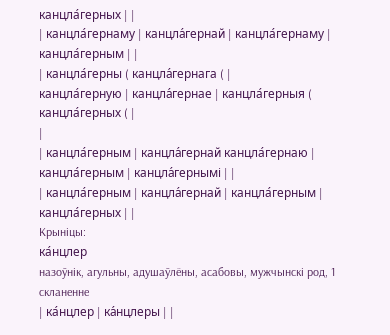канцла́герных | |
| канцла́гернаму | канцла́гернай | канцла́гернаму | канцла́герным | |
| канцла́герны ( канцла́гернага ( |
канцла́герную | канцла́гернае | канцла́герныя ( канцла́герных ( |
|
| канцла́герным | канцла́гернай канцла́гернаю |
канцла́герным | канцла́гернымі | |
| канцла́герным | канцла́гернай | канцла́герным | канцла́герных | |
Крыніцы:
ка́нцлер
назоўнік, агульны, адушаўлёны, асабовы, мужчынскі род, 1 скланенне
| ка́нцлер | ка́нцлеры | |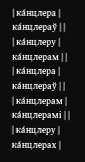| ка́нцлера | ка́нцлераў | |
| ка́нцлеру | ка́нцлерам | |
| ка́нцлера | ка́нцлераў | |
| ка́нцлерам | ка́нцлерамі | |
| ка́нцлеру | ка́нцлерах |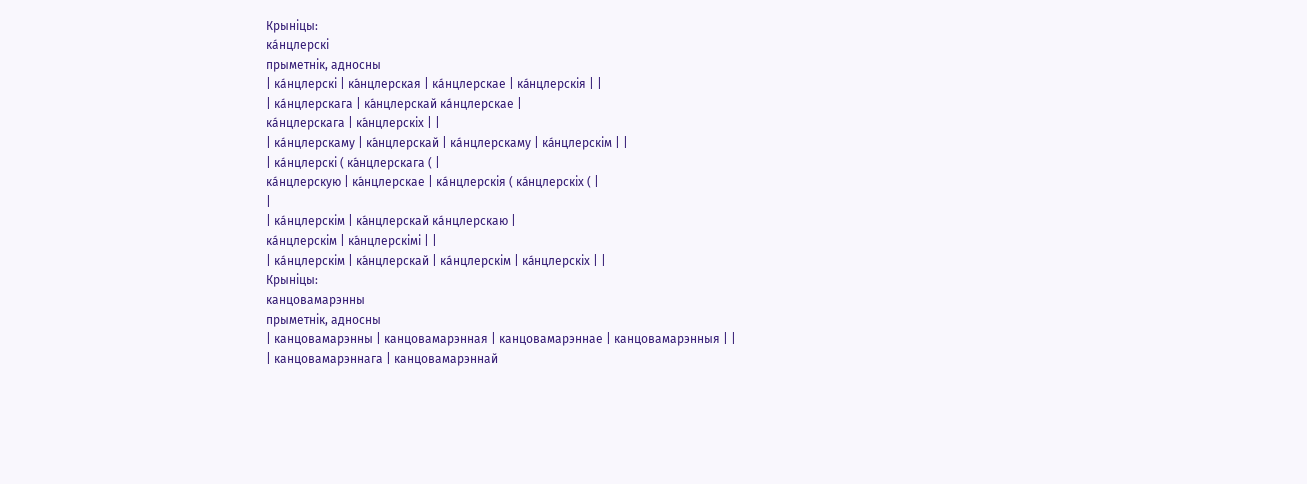Крыніцы:
ка́нцлерскі
прыметнік, адносны
| ка́нцлерскі | ка́нцлерская | ка́нцлерскае | ка́нцлерскія | |
| ка́нцлерскага | ка́нцлерскай ка́нцлерскае |
ка́нцлерскага | ка́нцлерскіх | |
| ка́нцлерскаму | ка́нцлерскай | ка́нцлерскаму | ка́нцлерскім | |
| ка́нцлерскі ( ка́нцлерскага ( |
ка́нцлерскую | ка́нцлерскае | ка́нцлерскія ( ка́нцлерскіх ( |
|
| ка́нцлерскім | ка́нцлерскай ка́нцлерскаю |
ка́нцлерскім | ка́нцлерскімі | |
| ка́нцлерскім | ка́нцлерскай | ка́нцлерскім | ка́нцлерскіх | |
Крыніцы:
канцовамарэнны
прыметнік, адносны
| канцовамарэнны | канцовамарэнная | канцовамарэннае | канцовамарэнныя | |
| канцовамарэннага | канцовамарэннай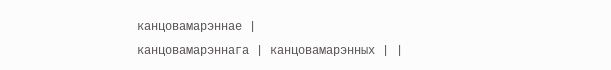канцовамарэннае |
канцовамарэннага | канцовамарэнных | |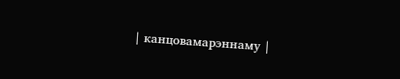| канцовамарэннаму |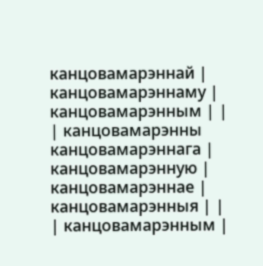канцовамарэннай | канцовамарэннаму | канцовамарэнным | |
| канцовамарэнны канцовамарэннага |
канцовамарэнную | канцовамарэннае | канцовамарэнныя | |
| канцовамарэнным |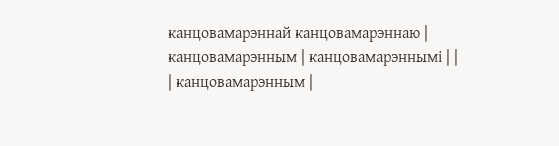канцовамарэннай канцовамарэннаю |
канцовамарэнным | канцовамарэннымі | |
| канцовамарэнным |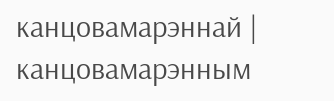канцовамарэннай | канцовамарэнным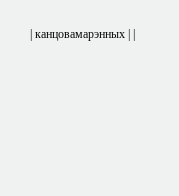| канцовамарэнных | |